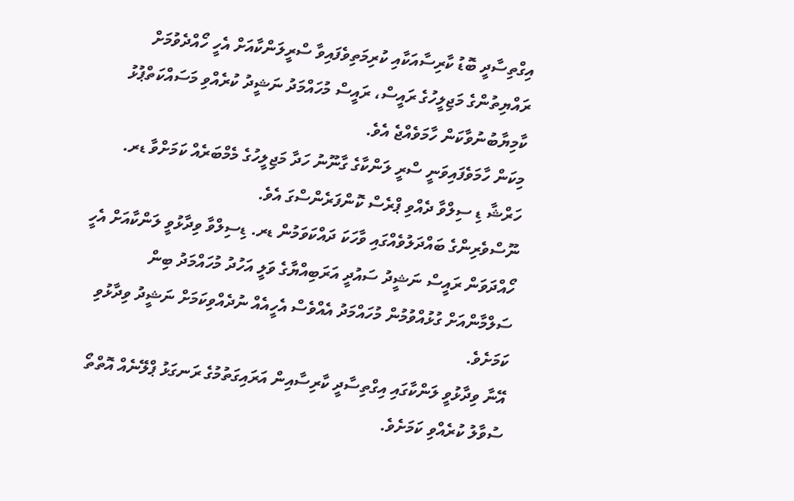އިގްތިސާދީ ބޮޑު ކާރިސާއަކާއި ކުރިމަތިވެފައިވާ ސްރީލަންކާއަށް އެހީ ހޯއްދެވުމަށް ރައްޔިތުންގެ މަޖިލީހުގެ ރައީސް، ރައީސް މުހައްމަދު ނަޝީދު ކުރެއްވި މަސައްކަތްޕުޅު ކާމިޔާބުނުވާކަން ހާމަވެއްޖެ އެވެ.
މިކަން ހާމަވެފައިވަނީ ސްރީ ލަންކާގެ ގާނޫނު ހަދާ މަޖިލީހުގެ މެމްބަރެއް ކަމަށްވާ ޑރ. ހަރްޝާ ޑި ސިލްވާ ދެއްވި ޕްރެސް ކޮންފަރެންސްގަ އެވެ.
ނޫސްވެރިންގެ ބައްދަލުވެއްގައި ވާހަކަ ދައްކަވަމުން ޑރ. ޑިސިލްވާ ވިދާޅުވީ ލަންކާއަށް އެހީ ހޯއްދަވަން ރައީސް ނަޝީދު ސައުދީ އަރަބިއްޔާގެ ވަލީ އަހުދު މުހައްމަދު ބިން ސަލްމާންއަށް ގުޅުއްވުމުން މުހައްމަދު އެއްވެސް އެހީއެއް ނުދެއްވިކަމަށް ނަޝީދު ވިދާޅުވި ކަމަށެވެ.
އޭނާ ވިދާޅުވީ ލަންކާގައި އިގްތިސާދީ ކާރިސާއިން އަރައިގަތުމުގެ ރަނގަޅު ޕްލޭނެއް އޮތްތޯ ސުވާލު ކުރެއްވި ކަމަށެވެ.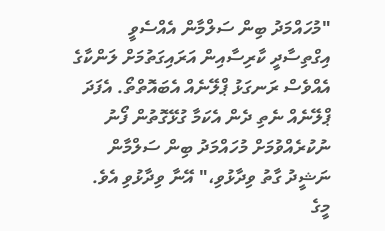"މުހައްމަދު ބިން ސަލްމާން އެއްސެވީ އިގްތިސާދީ ކާރިސާއިން އަރައިގަތުމަށް ލަންކާގެ އެއްވެސް ރަނގަޅު ޕްލޭނެއް އެބައޮތްތޯ. އެފަދަ ޕްލޭނެއް ނެތި ދެން އެކަމާ ގުޅޭގޮތުން ފޯނު ނުކުރެއްވުމަށް މުހައްމަދު ބިން ސަލްމާން ނަޝީދު ގާތު ވިދާޅުވި،" އޭނާ ވިދާޅުވި އެވެ.
މީގެ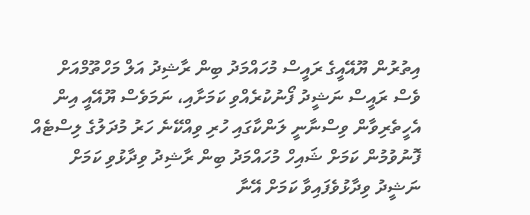އިތުރުން ޔޫއޭއީގެ ރައީސް މުހައްމަދު ބިން ރާޝިދު އަލް މަހްތޫމްއަށް ވެސް ރައީސް ނަޝީދު ފޯނުކުރެއްވި ކަމަށާއި، ނަމަވެސް ޔޫއޭއީ އިން އެހީތެރިވާން ވިސްނާނީ ލަންކާގައި ހުރި ވިއްކޭނެ ހަރު މުދަލުގެ ލިސްޓެއް ފޮނުވުމުން ކަމަށް ޝައިހް މުހައްމަދު ބިން ރާޝިދު ވިދާޅުވި ކަމަށް ނަޝީދު ވިދާޅުވެފައިވާ ކަމަށް އޭނާ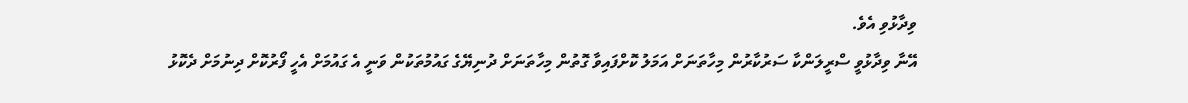ވިދާޅުވި އެވެ.
އޭނާ ވިދާޅުވީ ސްރީލަންކާ ސަރުކާރުން މިހާތަނަށް އަމަލު ކޮށްފައިވާ ގޮތުން މިހާތަނަށް ދުނިޔޭގެ ގައުމުތަކުން ވަނީ އެ ގައުމަށް އެހީ ފޯރުކޮށް ދިނުމަށް ދެކޮޅު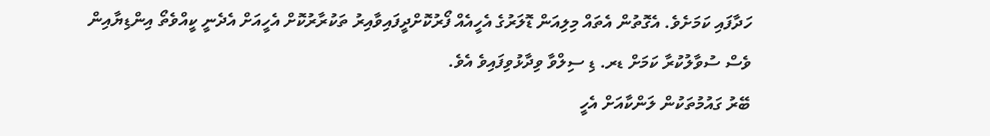ހަދާފައި ކަމަށެވެ. އެގޮތުން އެތައް މިލިއަން ޑޮލަރުގެ އެހީއެއް ފޯރުކޮށްދީފައިވާއިރު ތަކުރާރުކޮށް އެހީއަށް އެދެނީ ކީއްވެތޯ އިންޑިޔާއިން ވެސް ސުވާލުކުރާ ކަމަށް ޑރ. ޑި ސިލްވާ ވިދާޅުވިފައިވެ އެވެ.
ބޭރު ގައުމުތަކުން ލަންކާއަށް އެހީ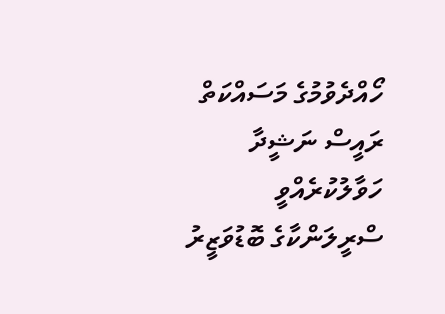ހޯއްދެވުމުގެ މަސައްކަތް ރައީސް ނަޝީދާ ހަވާލުކުރެއްވީ ސްރީލަންކާގެ ބޮޑުވަޒީރު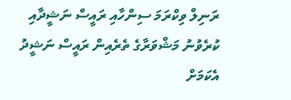ރަނިލް ވިކްރަމަ ސިންހާއި ރައީސް ނަޝީދާއި ކުރެވުނު މަޝްވަރާގެ ތެރެއިން ރައީސް ނަޝީދު އެކަމަށް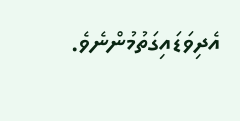އެދިވަޑައިގަތުމުންނެވެ.